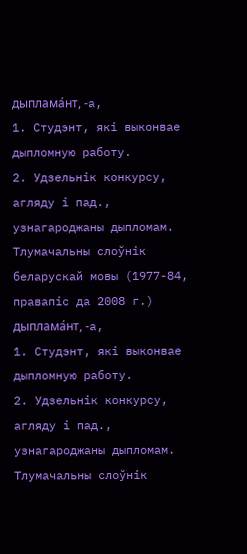дыплама́нт, ‑а,
1. Студэнт, які выконвае дыпломную работу.
2. Удзельнік конкурсу, агляду і пад., узнагароджаны дыпломам.
Тлумачальны слоўнік беларускай мовы (1977-84, правапіс да 2008 г.)
дыплама́нт, ‑а,
1. Студэнт, які выконвае дыпломную работу.
2. Удзельнік конкурсу, агляду і пад., узнагароджаны дыпломам.
Тлумачальны слоўнік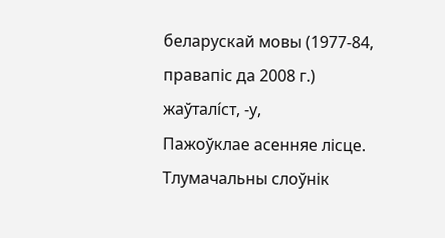беларускай мовы (1977-84, правапіс да 2008 г.)
жаўталі́ст, ‑у,
Пажоўклае асенняе лісце.
Тлумачальны слоўнік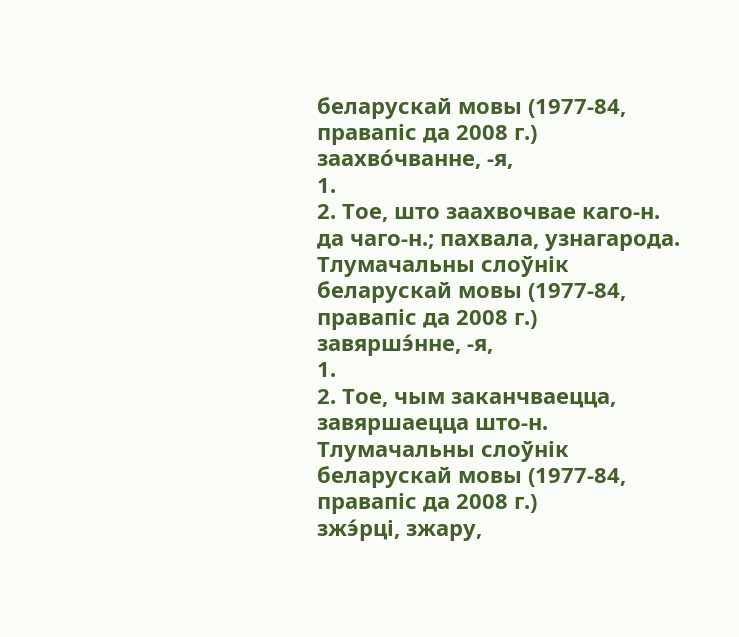беларускай мовы (1977-84, правапіс да 2008 г.)
заахво́чванне, ‑я,
1.
2. Тое, што заахвочвае каго‑н. да чаго‑н.; пахвала, узнагарода.
Тлумачальны слоўнік беларускай мовы (1977-84, правапіс да 2008 г.)
завяршэ́нне, ‑я,
1.
2. Тое, чым заканчваецца, завяршаецца што‑н.
Тлумачальны слоўнік беларускай мовы (1977-84, правапіс да 2008 г.)
зжэ́рці, зжару,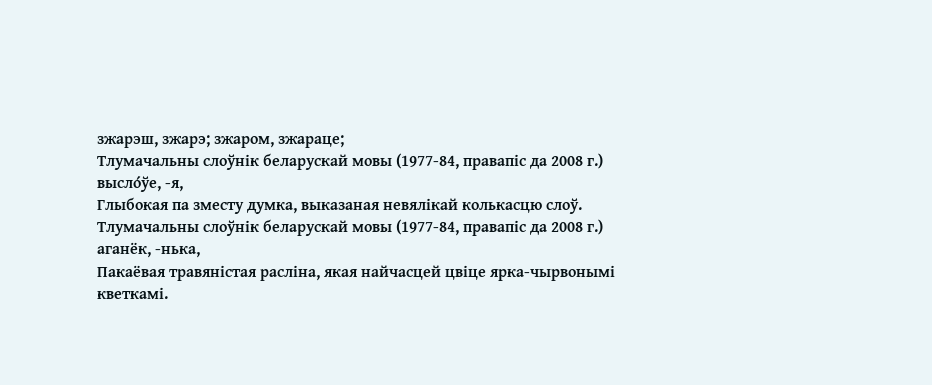зжарэш, зжарэ; зжаром, зжараце;
Тлумачальны слоўнік беларускай мовы (1977-84, правапіс да 2008 г.)
высло́ўе, ‑я,
Глыбокая па зместу думка, выказаная невялікай колькасцю слоў.
Тлумачальны слоўнік беларускай мовы (1977-84, правапіс да 2008 г.)
аганёк, ‑нька,
Пакаёвая травяністая расліна, якая найчасцей цвіце ярка-чырвонымі кветкамі.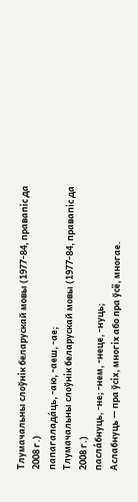Тлумачальны слоўнік беларускай мовы (1977-84, правапіс да 2008 г.)
папагалада́ць, ‑аю, ‑аеш, ‑ае;
Тлумачальны слоўнік беларускай мовы (1977-84, правапіс да 2008 г.)
пасла́бнуць, ‑не; ‑нем, ‑неце, ‑нуць;
Аслабнуць — пра ўсіх, многіх або пра ўсё, многае.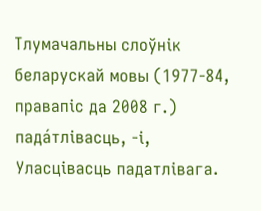Тлумачальны слоўнік беларускай мовы (1977-84, правапіс да 2008 г.)
пада́тлівасць, ‑і,
Уласцівасць падатлівага.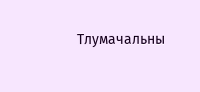Тлумачальны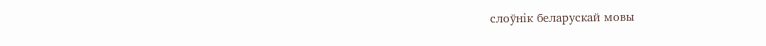слоўнік беларускай мовы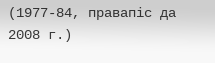(1977-84, правапіс да 2008 г.)